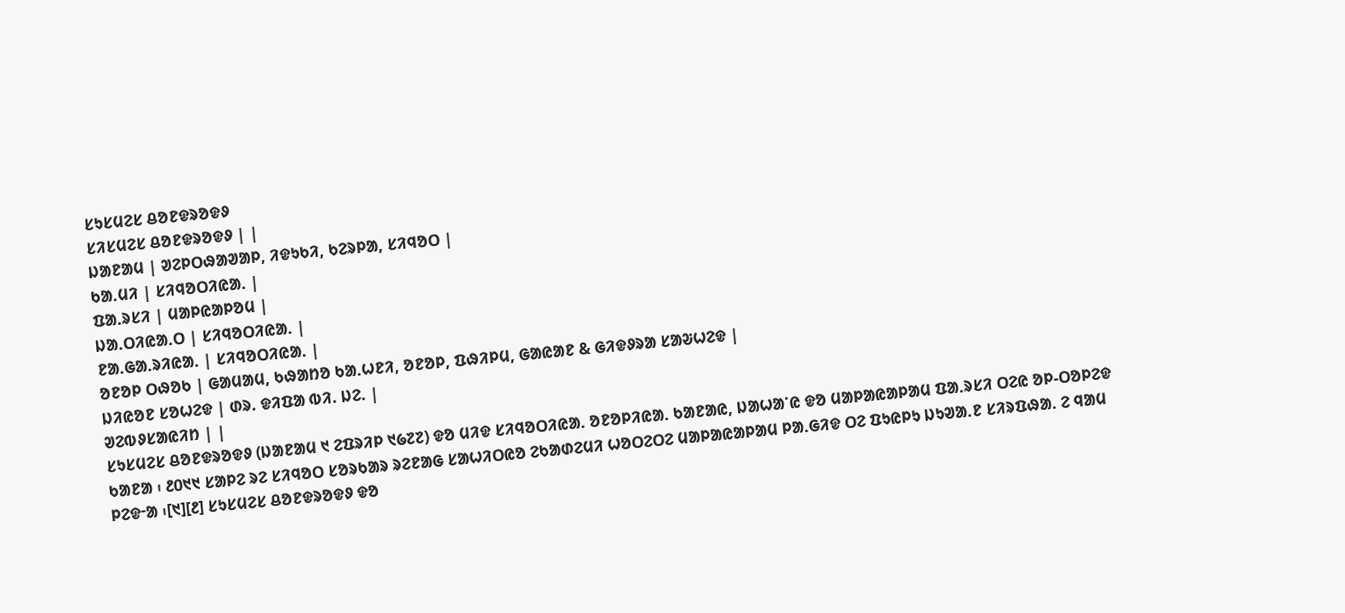ᱥᱩᱥᱢᱮᱥ ᱪᱚᱱᱫᱨᱚᱫᱽ
ᱥᱤᱥᱢᱮᱥ ᱪᱚᱱᱫᱨᱚᱫᱽ | |
ᱡᱟᱱᱟᱢ | ᱣᱮᱞᱛᱷᱟᱣᱟᱞ, ᱤᱫᱩᱠᱤ, ᱠᱮᱨᱞᱟ, ᱥᱤᱧᱚᱛ |
ᱠᱟᱹᱢᱤ | ᱥᱤᱧᱚᱛᱤᱭᱟᱹ |
ᱯᱟᱹᱨᱥᱤ | ᱢᱟᱞᱭᱟᱞᱚᱢ |
ᱡᱟᱹᱛᱤᱭᱟᱹᱛ | ᱥᱤᱧᱚᱛᱤᱭᱟᱹ |
ᱱᱟᱹᱜᱟᱹᱨᱤᱭᱟᱹ | ᱥᱤᱧᱚᱛᱤᱭᱟᱹ |
ᱚᱱᱚᱞ ᱛᱷᱚᱠ | ᱜᱟᱢᱟᱢ, ᱠᱷᱟᱴᱚ ᱠᱟᱹᱦᱱᱤ, ᱚᱱᱚᱞ, ᱯᱷᱤᱞᱢ, ᱜᱟᱭᱟᱱ & ᱜᱤᱫᱽᱨᱟ ᱥᱟᱶᱦᱮᱫ |
ᱡᱤᱭᱚᱱ ᱥᱚᱦᱮᱫ | ᱰᱨ. ᱫᱤᱯᱟ ᱵᱤ. ᱡᱮ. |
ᱣᱮᱵᱽᱥᱟᱭᱤᱴ | |
ᱥᱩᱥᱢᱮᱥ ᱪᱚᱱᱫᱨᱚᱫᱽ (ᱡᱟᱱᱟᱢ ᱑ ᱮᱯᱨᱤᱞ ᱑᱙᱗᱗) ᱫᱚ ᱢᱤᱫ ᱥᱤᱧᱚᱛᱤᱭᱟᱹ ᱚᱱᱚᱞᱤᱭᱟᱹ ᱠᱟᱱᱟᱭ, ᱡᱟᱦᱟᱸᱭ ᱫᱚ ᱢᱟᱞᱟᱭᱟᱞᱟᱢ ᱯᱟᱹᱨᱥᱤ ᱛᱮᱭ ᱚᱞ-ᱛᱚᱞᱮᱫ ᱠᱟᱱᱟ ᱾ ᱒᱐᱑᱑ ᱥᱟᱞᱮ ᱨᱮ ᱥᱤᱧᱚᱛ ᱥᱚᱨᱠᱟᱨ ᱨᱮᱱᱟᱜ ᱥᱟᱦᱤᱛᱭᱚ ᱮᱠᱟᱰᱮᱢᱤ ᱦᱚᱛᱮᱛᱮ ᱢᱟᱞᱟᱭᱟᱞᱟᱢ ᱞᱟᱹᱜᱤᱫ ᱛᱮ ᱯᱩᱭᱞᱩ ᱡᱩᱣᱟᱹᱱ ᱥᱤᱨᱯᱷᱟᱹ ᱮ ᱧᱟᱢ ᱞᱮᱫᱼᱟ ᱾[᱑][᱒] ᱥᱩᱥᱢᱮᱥ ᱪᱚᱱᱫᱨᱚᱫᱽ ᱫᱚ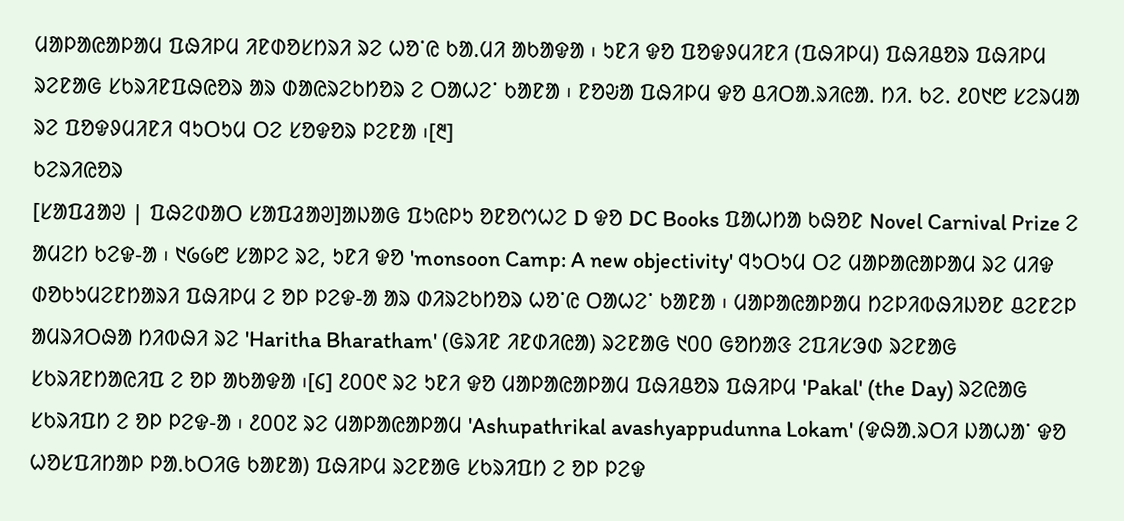ᱢᱟᱞᱟᱭᱟᱞᱟᱢ ᱯᱷᱤᱞᱢ ᱤᱱᱰᱚᱥᱴᱨᱤ ᱨᱮ ᱦᱚᱸᱭ ᱠᱟ.ᱢᱤ ᱟᱠᱟᱫᱟ ᱾ ᱩᱱᱤ ᱫᱚ ᱯᱚᱫᱽᱢᱤᱱᱤ (ᱯᱷᱤᱞᱢ) ᱯᱷᱤᱪᱚᱨ ᱯᱷᱤᱞᱢ ᱨᱮᱱᱟᱜ ᱥᱠᱨᱤᱱᱯᱷᱭᱚᱨ ᱟᱨ ᱰᱟᱭᱨᱮᱠᱴᱚᱨ ᱮ ᱛᱟᱦᱮᱸ ᱠᱟᱱᱟ ᱾ ᱱᱚᱶᱟ ᱯᱷᱤᱞᱢ ᱫᱚ ᱪᱤᱛᱟᱹᱨᱤᱭᱟᱹ ᱴᱤ. ᱠᱮ. ᱒᱐᱑᱘ ᱥᱮᱨᱢᱟ ᱨᱮ ᱯᱚᱫᱽᱢᱤᱱᱤ ᱧᱩᱛᱩᱢ ᱛᱮ ᱥᱚᱫᱚᱨ ᱞᱮᱱᱟ ᱾[᱓]
ᱠᱮᱨᱤᱭᱚᱨ
[ᱥᱟᱯᱲᱟᱣ | ᱯᱷᱮᱰᱟᱛ ᱥᱟᱯᱲᱟᱣ]ᱟᱡᱟᱜ ᱯᱩᱭᱞᱩ ᱚᱱᱚᱬᱦᱮ D ᱫᱚ DC Books ᱯᱟᱦᱴᱟ ᱠᱷᱚᱱ Novel Carnival Prize ᱮ ᱟᱢᱮᱴ ᱠᱮᱫ-ᱟ ᱾ ᱑᱙᱙᱘ ᱥᱟᱞᱮ ᱨᱮ, ᱩᱱᱤ ᱫᱚ 'monsoon Camp: A new objectivity' ᱧᱩᱛᱩᱢ ᱛᱮ ᱢᱟᱞᱟᱭᱟᱞᱟᱢ ᱨᱮ ᱢᱤᱫ ᱰᱚᱠᱩᱢᱮᱱᱴᱟᱨᱤ ᱯᱷᱤᱞᱢ ᱮ ᱚᱞ ᱞᱮᱫ-ᱟ ᱟᱨ ᱰᱤᱨᱮᱠᱴᱚᱨ ᱦᱚᱸᱭ ᱛᱟᱦᱮᱸ ᱠᱟᱱᱟ ᱾ ᱢᱟᱞᱟᱭᱟᱞᱟᱢ ᱴᱮᱞᱤᱵᱷᱤᱡᱚᱱ ᱪᱮᱱᱮᱞ ᱟᱢᱨᱤᱛᱷᱟ ᱴᱤᱵᱷᱤ ᱨᱮ 'Haritha Bharatham' (ᱜᱨᱤᱱ ᱤᱱᱰᱤᱭᱟ) ᱨᱮᱱᱟᱜ ᱑᱐᱐ ᱜᱚᱴᱟᱝ ᱮᱯᱤᱥᱳᱰ ᱨᱮᱱᱟᱜ ᱥᱠᱨᱤᱱᱴᱟᱭᱤᱯ ᱮ ᱚᱞ ᱟᱠᱟᱫᱟ ᱾[᱔] ᱒᱐᱐᱖ ᱨᱮ ᱩᱱᱤ ᱫᱚ ᱢᱟᱞᱟᱭᱟᱞᱟᱢ ᱯᱷᱤᱪᱚᱨ ᱯᱷᱤᱞᱢ 'Pakal' (the Day) ᱨᱮᱭᱟᱜ ᱥᱠᱨᱤᱯᱴ ᱮ ᱚᱞ ᱞᱮᱫ-ᱟ ᱾ ᱒᱐᱐᱗ ᱨᱮ ᱢᱟᱞᱟᱭᱟᱞᱟᱢ 'Ashupathrikal avashyappudunna Lokam' (ᱫᱷᱟᱹᱨᱛᱤ ᱡᱟᱦᱟᱸ ᱫᱚ ᱦᱚᱥᱯᱤᱴᱟᱞ ᱞᱟᱹᱠᱛᱤᱜ ᱠᱟᱱᱟ) ᱯᱷᱤᱞᱢ ᱨᱮᱱᱟᱜ ᱥᱠᱨᱤᱯᱴ ᱮ ᱚᱞ ᱞᱮᱫ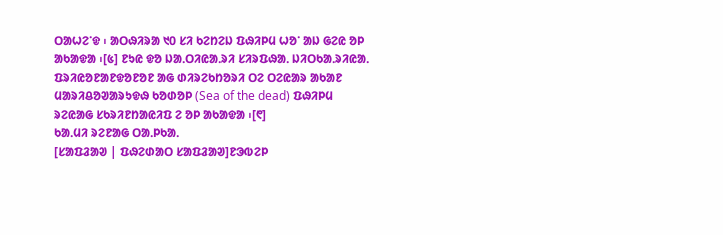ᱛᱟᱦᱮᱸᱫ ᱾ ᱟᱛᱷᱤᱨᱟ ᱑᱐ ᱥᱤ ᱠᱮᱴᱮᱡ ᱯᱷᱤᱞᱢ ᱦᱚᱸ ᱟᱡ ᱜᱮᱭ ᱚᱞ ᱟᱠᱟᱫᱟ ᱾[᱕] ᱱᱩᱭ ᱫᱚ ᱡᱟᱹᱛᱤᱭᱟᱹᱨᱤ ᱥᱤᱨᱯᱷᱟᱹ ᱡᱤᱛᱠᱟᱹᱨᱤᱭᱟᱹ ᱯᱨᱤᱭᱚᱱᱟᱱᱫᱚᱱᱚᱱ ᱟᱜ ᱰᱤᱨᱮᱠᱴᱚᱨᱤ ᱛᱮ ᱛᱮᱭᱟᱨ ᱟᱠᱟᱱ ᱢᱟᱨᱤᱪᱚᱣᱟᱨᱩᱫᱷ ᱠᱚᱰᱚᱞ (Sea of the dead) ᱯᱷᱤᱞᱢ ᱨᱮᱭᱟᱜ ᱥᱠᱨᱤᱱᱴᱟᱭᱤᱯ ᱮ ᱚᱞ ᱟᱠᱟᱫᱟ ᱾[᱖]
ᱠᱟᱹᱢᱤ ᱨᱮᱱᱟᱜ ᱛᱟᱹᱞᱠᱟᱹ
[ᱥᱟᱯᱲᱟᱣ | ᱯᱷᱮᱰᱟᱛ ᱥᱟᱯᱲᱟᱣ]ᱱᱳᱵᱮᱞ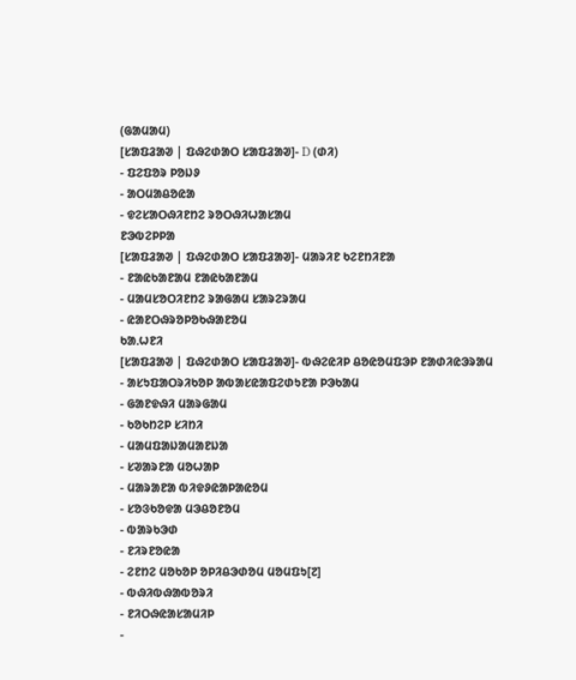(ᱜᱟᱢᱟᱢ)
[ᱥᱟᱯᱲᱟᱣ | ᱯᱷᱮᱰᱟᱛ ᱥᱟᱯᱲᱟᱣ]- D (ᱰᱤ)
- ᱯᱮᱯᱚᱨ ᱞᱚᱡᱽ
- ᱟᱛᱢᱟᱪᱚᱭᱟ
- ᱫᱮᱥᱟᱛᱷᱤᱱᱴᱮ ᱨᱚᱛᱷᱤᱦᱟᱥᱟᱢ
ᱱᱳᱵᱮᱞᱞᱟ
[ᱥᱟᱯᱲᱟᱣ | ᱯᱷᱮᱰᱟᱛ ᱥᱟᱯᱲᱟᱣ]- ᱢᱟᱨᱤᱱ ᱠᱮᱱᱴᱤᱱᱟ
- ᱱᱟᱭᱠᱟᱱᱟᱢ ᱱᱟᱭᱠᱟᱱᱟᱢ
- ᱢᱟᱢᱥᱚᱛᱤᱱᱴᱮ ᱨᱟᱜᱟᱢ ᱥᱟᱨᱮᱨᱟᱢ
- ᱭᱟᱱᱛᱷᱨᱚᱞᱚᱠᱷᱟᱱᱚᱢ
ᱠᱟᱹᱦᱱᱤ
[ᱥᱟᱯᱲᱟᱣ | ᱯᱷᱮᱰᱟᱛ ᱥᱟᱯᱲᱟᱣ]- ᱵᱷᱮᱭᱤᱞ ᱪᱚᱭᱚᱢᱯᱳᱞ ᱱᱟᱰᱤᱭᱳᱨᱟᱢ
- ᱟᱥᱩᱯᱟᱛᱨᱤᱠᱚᱞ ᱟᱵᱟᱥᱭᱟᱯᱮᱰᱩᱱᱟ ᱞᱳᱠᱟᱢ
- ᱜᱟᱱᱫᱷᱤ ᱢᱟᱨᱜᱟᱢ
- ᱠᱚᱠᱴᱮᱞ ᱥᱤᱴᱤ
- ᱢᱟᱢᱯᱟᱡᱟᱢᱟᱱᱡᱟ
- ᱥᱣᱟᱨᱱᱟ ᱢᱚᱦᱟᱞ
- ᱢᱟᱨᱟᱱᱟ ᱵᱤᱫᱽᱭᱟᱞᱟᱭᱚᱢ
- ᱥᱚᱝᱠᱚᱫᱟ ᱢᱳᱪᱚᱱᱚᱢ
- ᱵᱟᱨᱠᱳᱰ
- ᱱᱤᱨᱱᱚᱭᱟ
- ᱮᱱᱴᱮ ᱢᱚᱠᱚᱞ ᱚᱞᱤᱪᱳᱰᱚᱢ ᱢᱚᱢᱯᱩ[᱗]
- ᱵᱷᱤᱵᱷᱟᱵᱚᱨᱤ
- ᱱᱤᱛᱷᱭᱟᱥᱟᱢᱤᱞ
-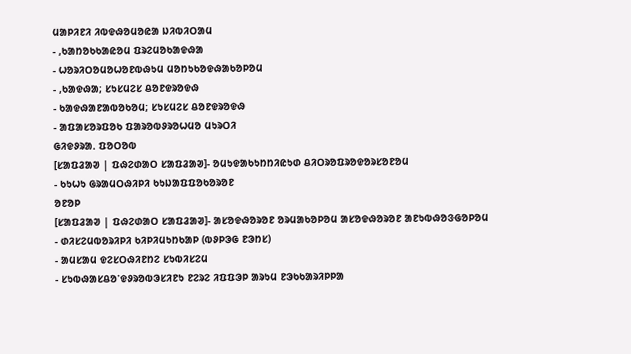ᱢᱟᱞᱤᱱᱤ ᱤᱵᱫᱷᱚᱢᱚᱭᱟ ᱡᱤᱵᱤᱛᱟᱢ
- ,ᱠᱟᱴᱚᱠᱠᱟᱭᱚᱢ ᱯᱨᱮᱢᱚᱠᱟᱫᱷᱟ
- ᱦᱚᱨᱤᱛᱚᱢᱚᱦᱚᱱᱵᱷᱩᱢ ᱢᱚᱴᱩᱠᱚᱫᱷᱟᱠᱚᱞᱚᱢ
- ,ᱠᱟᱫᱷᱟ; ᱥᱩᱥᱢᱮᱥ ᱪᱚᱱᱫᱨᱚᱫᱷ
- ᱠᱟᱫᱷᱟᱱᱟᱵᱚᱠᱚᱢ; ᱥᱩᱥᱢᱮᱥ ᱪᱚᱱᱫᱨᱚᱫᱷ
- ᱟᱯᱟᱥᱚᱨᱯᱚᱠ ᱯᱟᱨᱚᱵᱽᱨᱚᱦᱢᱚ ᱢᱩᱨᱛᱤ
ᱜᱤᱫᱽᱨᱟᱹ ᱯᱚᱛᱚᱵ
[ᱥᱟᱯᱲᱟᱣ | ᱯᱷᱮᱰᱟᱛ ᱥᱟᱯᱲᱟᱣ]- ᱚᱢᱩᱫᱟᱠᱩᱴᱴᱤᱭᱩᱰ ᱪᱤᱛᱨᱚᱯᱨᱚᱫᱚᱨᱥᱚᱱᱚᱢ
- ᱠᱩᱦᱩ ᱜᱨᱟᱢᱛᱷᱤᱞᱤ ᱠᱩᱡᱟᱯᱯᱚᱠᱚᱨᱚᱱ
ᱚᱱᱚᱞ
[ᱥᱟᱯᱲᱟᱣ | ᱯᱷᱮᱰᱟᱛ ᱥᱟᱯᱲᱟᱣ]- ᱟᱥᱚᱫᱷᱚᱨᱚᱱ ᱚᱨᱢᱟᱠᱚᱞᱚᱢ ᱟᱥᱚᱫᱷᱚᱨᱚᱱ ᱟᱱᱩᱵᱷᱚᱝᱜᱚᱞᱚᱢ
- ᱰᱤᱥᱮᱢᱵᱚᱨᱤᱞᱤ ᱠᱤᱞᱤᱢᱩᱴᱠᱟᱞ (ᱵᱽᱞᱳᱜ ᱱᱳᱴᱥ)
- ᱟᱢᱥᱟᱢ ᱫᱮᱥᱛᱷᱤᱱᱴᱮ ᱥᱩᱵᱤᱥᱮᱢ
- ᱥᱩᱵᱷᱟᱥᱪᱚᱸᱫᱽᱨᱚᱵᱳᱥᱤᱱᱩ ᱱᱮᱨᱮ ᱤᱯᱯᱳᱞ ᱟᱨᱩᱢ ᱱᱳᱠᱠᱟᱨᱤᱞᱞᱟ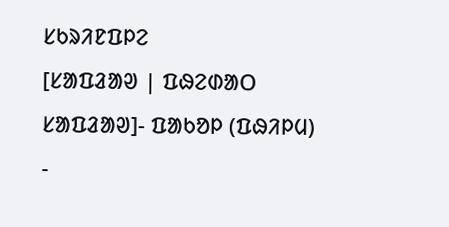ᱥᱠᱨᱤᱱᱯᱞᱮ
[ᱥᱟᱯᱲᱟᱣ | ᱯᱷᱮᱰᱟᱛ ᱥᱟᱯᱲᱟᱣ]- ᱯᱟᱠᱚᱞ (ᱯᱷᱤᱞᱢ)
-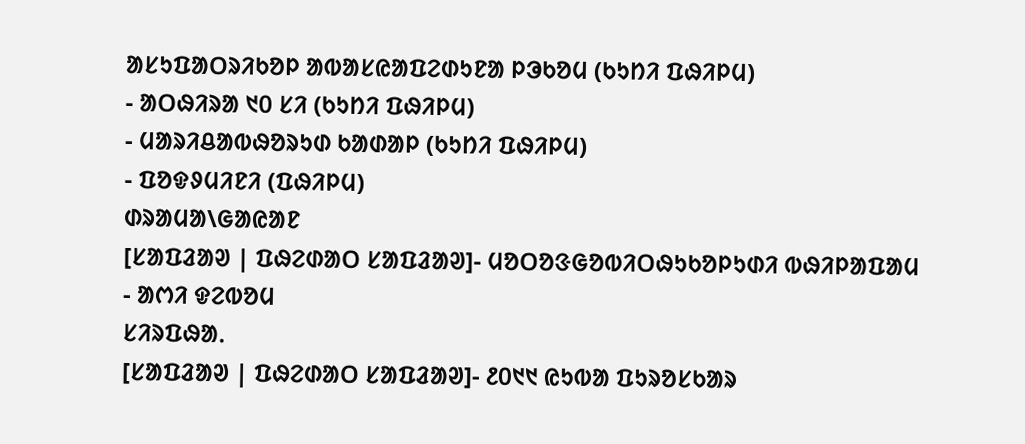ᱟᱥᱩᱯᱟᱛᱨᱤᱠᱚᱞ ᱟᱵᱟᱥᱭᱟᱯᱮᱰᱩᱱᱟ ᱞᱳᱠᱚᱢ (ᱠᱩᱴᱤ ᱯᱷᱤᱞᱢ)
- ᱟᱛᱷᱤᱨᱟ ᱑᱐ ᱥᱤ (ᱠᱩᱴᱤ ᱯᱷᱤᱞᱢ)
- ᱢᱟᱨᱤᱪᱟᱵᱷᱚᱨᱩᱰ ᱠᱟᱰᱟᱞ (ᱠᱩᱴᱤ ᱯᱷᱤᱞᱢ)
- ᱯᱚᱫᱽᱢᱤᱱᱤ (ᱯᱷᱤᱞᱢ)
ᱰᱨᱟᱢᱟ\ᱜᱟᱭᱟᱱ
[ᱥᱟᱯᱲᱟᱣ | ᱯᱷᱮᱰᱟᱛ ᱥᱟᱯᱲᱟᱣ]- ᱢᱚᱛᱚᱝᱜᱚᱵᱤᱛᱷᱩᱠᱚᱞᱩᱰᱤ ᱵᱷᱤᱞᱟᱯᱟᱢ
- ᱟᱬᱤ ᱫᱮᱵᱚᱢ
ᱥᱤᱨᱯᱷᱟᱹ
[ᱥᱟᱯᱲᱟᱣ | ᱯᱷᱮᱰᱟᱛ ᱥᱟᱯᱲᱟᱣ]- ᱒᱐᱑᱑ ᱭᱩᱵᱟ ᱯᱩᱨᱚᱥᱠᱟᱨ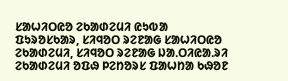ᱥᱟᱦᱤᱛᱭᱚ ᱮᱠᱟᱰᱮᱢᱤ ᱭᱩᱵᱟ ᱯᱩᱨᱚᱥᱠᱟᱨ, ᱥᱤᱧᱚᱛ ᱨᱮᱱᱟᱜ ᱥᱟᱦᱤᱛᱭᱚ ᱮᱠᱟᱰᱮᱢᱤ, ᱥᱤᱧᱚᱛ ᱨᱮᱱᱟᱜ ᱡᱟᱹᱛᱤᱭᱟᱹᱨᱤ ᱮᱠᱟᱰᱮᱢᱤ ᱚᱯᱷ ᱞᱮᱴᱚᱨᱥ ᱯᱟᱦᱴᱟ ᱠᱷᱚᱱ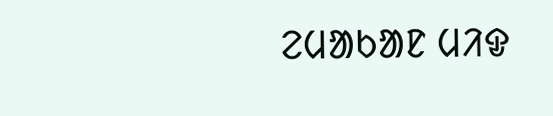ᱮᱢᱟᱠᱟᱱ ᱢᱤᱫ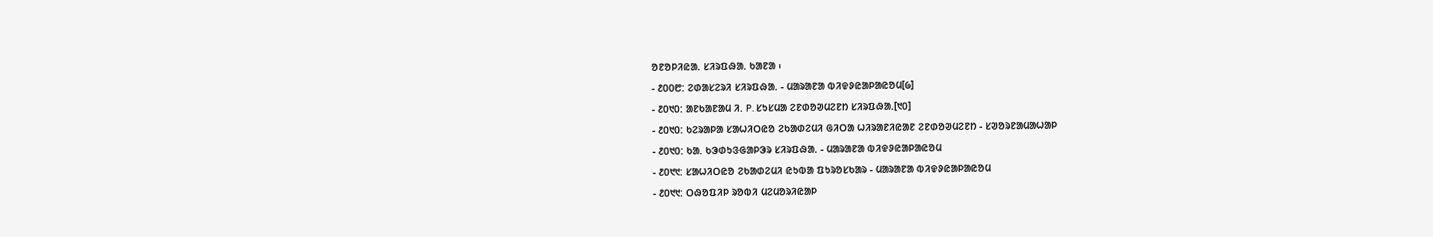ᱚᱱᱚᱞᱤᱭᱟᱹ ᱥᱤᱨᱯᱷᱟᱹ ᱠᱟᱱᱟ ᱾
- ᱒᱐᱐᱘: ᱮᱰᱟᱥᱮᱨᱤ ᱥᱤᱨᱯᱷᱟᱹ - ᱢᱟᱨᱟᱱᱟ ᱵᱤᱫᱽᱭᱟᱞᱟᱭᱚᱢ[᱙]
- ᱒᱐᱑᱐: ᱟᱱᱠᱟᱱᱟᱢ ᱤ. P. ᱥᱩᱥᱢᱟ ᱮᱱᱰᱚᱣᱢᱮᱱᱴ ᱥᱤᱨᱯᱷᱟᱹ[᱑᱐]
- ᱒᱐᱑᱐: ᱠᱮᱨᱟᱞᱟ ᱥᱟᱦᱤᱛᱭᱚ ᱮᱠᱟᱰᱮᱢᱤ ᱜᱤᱛᱟ ᱦᱤᱨᱟᱱᱤᱭᱟᱱ ᱮᱱᱰᱚᱣᱢᱮᱱᱴ - ᱥᱣᱚᱨᱱᱟᱢᱟᱦᱟᱞ
- ᱒᱐᱑᱐: ᱠᱟ. ᱠᱳᱰᱩᱝᱜᱟᱞᱳᱨ ᱥᱤᱨᱯᱷᱟᱹ - ᱢᱟᱨᱟᱱᱟ ᱵᱤᱫᱽᱭᱟᱞᱟᱭᱚᱢ
- ᱒᱐᱑᱑: ᱥᱟᱦᱤᱛᱭᱚ ᱮᱠᱟᱰᱮᱢᱤ ᱭᱩᱵᱟ ᱯᱩᱨᱚᱥᱠᱟᱨ - ᱢᱟᱨᱟᱱᱟ ᱵᱤᱫᱽᱭᱟᱞᱟᱭᱚᱢ
- ᱒᱐᱑᱑: ᱛᱷᱚᱯᱤᱞ ᱨᱚᱵᱤ ᱢᱮᱢᱚᱨᱤᱭᱟᱞ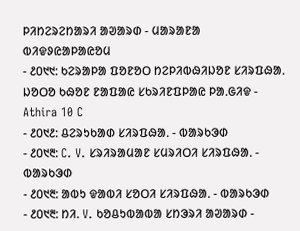ᱞᱤᱴᱮᱨᱮᱴᱟᱨᱤ ᱟᱣᱟᱨᱰ - ᱢᱟᱨᱟᱱᱟ ᱵᱤᱫᱽᱭᱟᱞᱟᱭᱚᱢ
- ᱒᱐᱑᱑: ᱠᱮᱨᱟᱞᱟ ᱯᱚᱱᱚᱛ ᱴᱮᱞᱤᱵᱷᱤᱡᱚᱱ ᱥᱤᱨᱯᱷᱟᱹ ᱡᱚᱛᱚ ᱠᱷᱚᱱ ᱱᱟᱯᱟᱭ ᱥᱠᱨᱤᱱᱯᱞᱟᱭ ᱞᱟᱹᱜᱤᱫ - Athira 10 C
- ᱒᱐᱑᱒: ᱪᱮᱨᱩᱠᱟᱰ ᱥᱤᱨᱯᱷᱟᱹ - ᱵᱟᱨᱠᱳᱰ
- ᱒᱐᱑᱓: C. V. ᱥᱨᱤᱨᱟᱢᱟᱱ ᱥᱢᱨᱤᱛᱤ ᱥᱤᱨᱯᱷᱟᱹ - ᱵᱟᱨᱠᱳᱰ
- ᱒᱐᱑᱓: ᱟᱵᱩ ᱫᱟᱵᱤ ᱥᱚᱛᱤ ᱥᱤᱨᱯᱷᱟᱹ - ᱵᱟᱨᱠᱳᱰ
- ᱒᱐᱑᱓: ᱴᱤ. V. ᱠᱚᱪᱩᱵᱟᱵᱟ ᱥᱴᱳᱨᱤ ᱟᱣᱟᱨᱰ -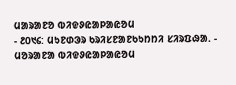ᱢᱟᱨᱟᱱᱚ ᱵᱤᱫᱽᱭᱟᱞᱟᱭᱚᱢ
- ᱒᱐᱑᱔: ᱢᱩᱱᱰᱳᱨ ᱠᱨᱤᱥᱱᱟᱱᱠᱩᱴᱴᱤ ᱥᱤᱨᱯᱷᱟᱹ - ᱢᱚᱨᱟᱱᱟ ᱵᱤᱫᱽᱭᱟᱞᱟᱭᱚᱢ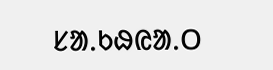ᱥᱟᱹᱠᱷᱭᱟᱹᱛ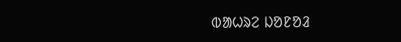ᱵᱟᱦᱨᱮ ᱡᱚᱱᱚᱲ